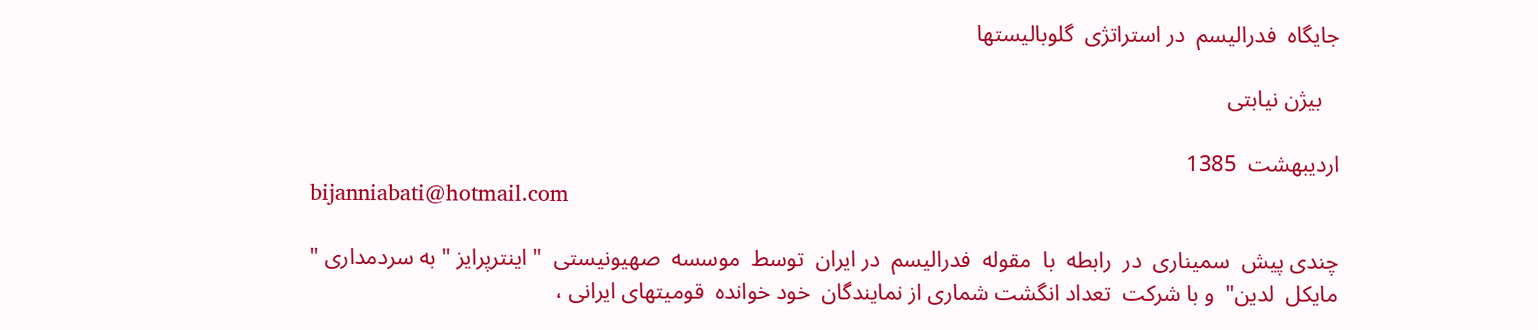جايگاه  فدراليسم  در استراتژی  گلوباليستها

   بيژن نيابتی

ارديبهشت  1385
bijanniabati@hotmail.com

چندی پيش  سميناری  در  رابطه  با  مقوله  فدراليسم  در ايران  توسط  موسسه  صهيونيستی  " اينترپرايز " به سردمداری " مايکل  لدين"  و با شرکت  تعداد انگشت شماری از نمايندگان  خود خوانده  قوميتهای ايرانی ،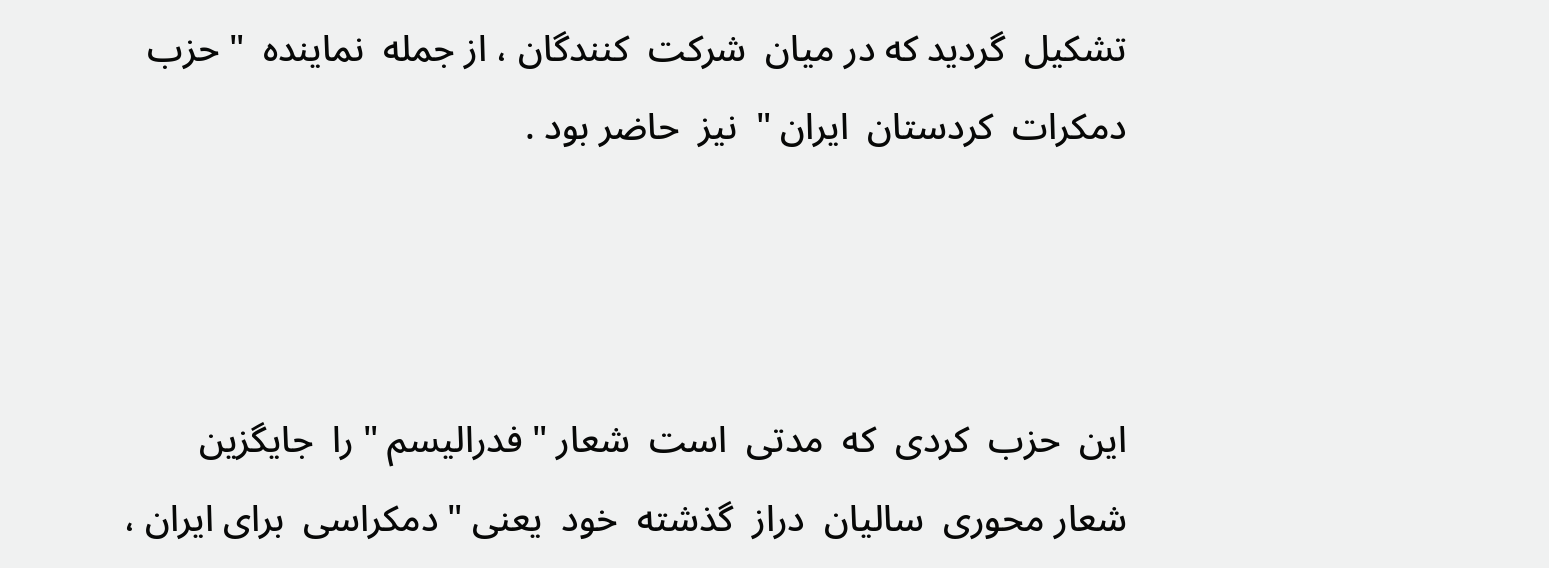تشکيل  گرديد که در ميان  شرکت  کنندگان ، از جمله  نماينده  " حزب  دمکرات  کردستان  ايران "  نيز  حاضر بود .



اين  حزب  کردی  که  مدتی  است  شعار " فدراليسم " را  جايگزين  شعار محوری  ساليان  دراز  گذشته  خود  يعنی " دمکراسی  برای ايران ،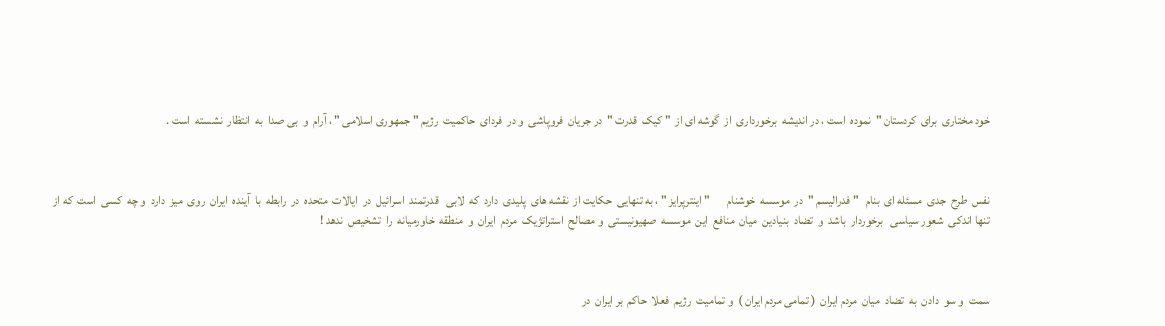خود مختاری  برای  کردستان "  نموده  است ، در انديشه  برخورداری  از  گوشه ای از  " کيک  قدرت "  در جريان  فروپاشی  و در  فردای  حاکميت  رژيم " جمهوری اسلامی " ، آرام  و  بی صدا  به  انتظار  نشسته  است .



نفس  طرح  جدی  مسئله ای  بنام   " فدراليسم "  در  موسسه  خوشنام       " اينترپرايز " ، به تنهايی  حکايت از  نقشه های  پليدی  دارد  که  لابی   قدرتمند  اسرائيل  در  ايالات  متحده  در  رابطه  با  آينده  ايران  روی  ميز  دارد  و چه  کسی  است  که از  تنها اندکی  شعور سياسی   برخوردار  باشد  و  تضاد  بنيادين  ميان  منافع  اين  موسسه  صهيونيستی  و مصالح  استراتژيک  مردم  ايران  و  منطقه  خاورميانه  را  تشخيص  ندهد !



سمت  و سو  دادن  به  تضاد  ميان  مردم ايران  ( تمامی مردم ايران )  و تماميت  رژيم  فعلا  حاکم  بر ايران  در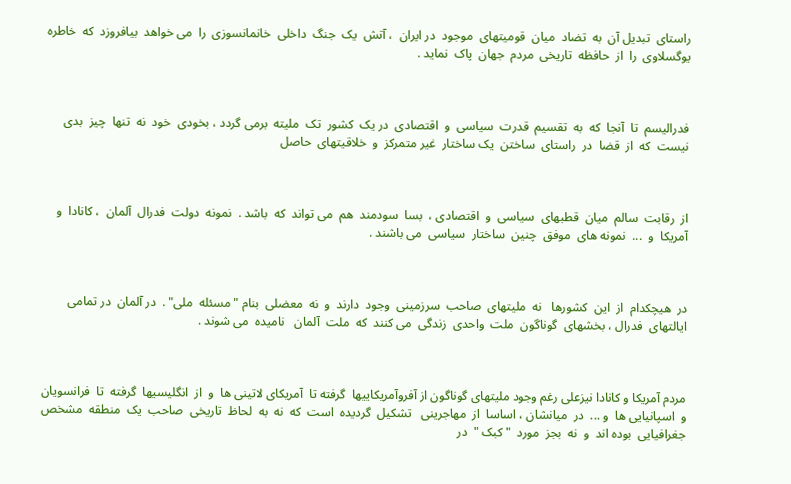راستای  تبديل آن  به  تضاد  ميان  قوميتهای  موجود  در ايران  ، آتش  يک  جنگ  داخلی  خانمانسوزی  را  می خواهد  بيافروزد  که  خاطره  يوگسلاوی  را  از  حافظه  تاريخی  مردم  جهان  پاک  نمايد .



فدراليسم  تا  آنجا  که  به  تقسيم  قدرت  سياسی  و  اقتصادی  در يک  کشور  تک  مليته  برمی گردد ، بخودی  خود  نه  تنها  چيز  بدی  نيست  که  از  قضا  در  راستای  ساختن  يک ساختار  غير متمرکز  و  خلاقيتهای  حاصل



از  رقابت  سالم  ميان  قطبهای  سياسی  و  اقتصادی ،  بسا  سودمند  هم  می تواند  که  باشد .  نمونه  دولت  فدرال  آلمان  ، کانادا  و آمريکا  و  ...  نمونه های  موفق  چنين  ساختار  سياسی  می باشند .



در  هيچکدام  از  اين  کشورها   نه  مليتهای  صاحب  سرزمينی  وجود  دارند  و  نه  معضلی  بنام " مسئله  ملی" .  در آلمان  در تمامی  ايالتهای  فدرال ، بخشهای  گوناگون  ملت  واحدی  زندگی  می کنند  که  ملت  آلمان   ناميده  می شوند .



مردم آمريکا و کانادا نيزعلی رغم وجود مليتهای گوناگون از آفروآمريکايیها  گرفته تا  آمريکای لاتينی ها  و  از  انگليسيها  گرفته  تا  فرانسويان  و  اسپانيايی ها  و ...  در  ميانشان ، اساسا  از  مهاجرينی   تشکيل  گرديده  است  که  نه  به  لحاظ  تاريخی  صاحب  يک  منطقه  مشخص  جغرافيايی  بوده اند  و  نه  بجز  مورد  " کبک "  در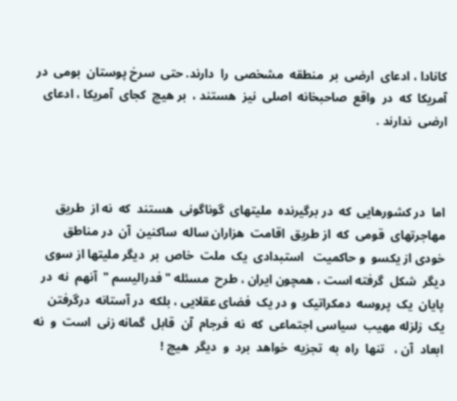کانادا ، ادعای  ارضی  بر  منطقه  مشخصی  را  دارند. حتی  سرخ پوستان  بومی  در  آمريکا  که  در  واقع  صاحبخانه  اصلی  نيز  هستند ،  بر هيچ  کجای  آمريکا ، ادعای  ارضی  ندارند .



اما  در کشورهايی  که  در برگيرنده  مليتهای  گوناگونی  هستند  که  نه از  طريق  مهاجرتهای  قومی  که  از طريق  اقامت  هزاران ساله  ساکنين  آن  در مناطق  خودی از يکسو  و حاکميت   استبدادی  يک  ملت  خاص  بر  ديگر مليتها از سوی ديگر  شکل  گرفته است ، همچون ايران ، طرح  مسئله " فدراليسم "  آنهم  نه  در پايان  يک  پروسه  دمکراتيک  و در يک  فضای عقلايی ، بلکه  در آستانه  درگرفتن  يک  زلزله مهيب  سياسی اجتماعی  که  نه  فرجام  آن  قابل  گمانه زنی  است  و  نه  ابعاد  آن ،   تنها  راه  به  تجزيه  خواهد  برد  و  ديگر  هيچ !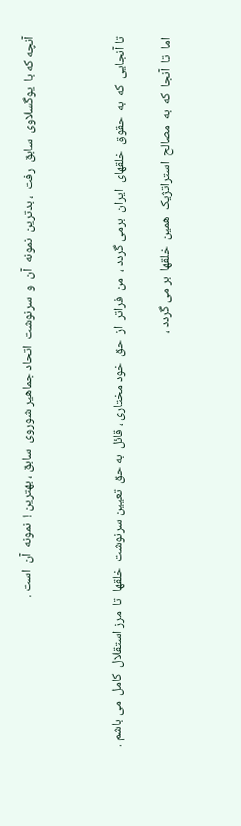آنچه که با  يوگسلاوی  سابق  رفت  ، بدترين  نمونه  آن  و  سرنوشت  اتحاد جماهير شوروی  سابق ، بهترين !  نمونه  آن  است .



تا آنجايی  که  به  حقوق  خلقهای  ايران  برمی گردد ،  من  فراتر  از  حق  خود مختاری ، قائل  به حق  تعيين سرنوشت  خلقها  تا  مرز استقلال  کامل  می باشم .

اما  تا  آنجا  که  به  مصالح  استراتژيک  همين  خلقها  بر می گردد ،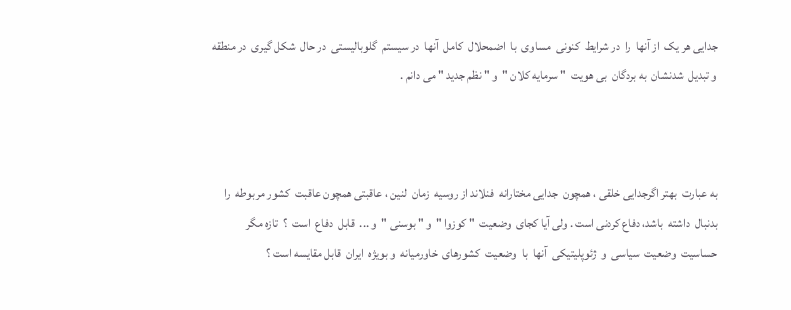جدايی هر يک  از آنها  را  در شرايط  کنونی  مساوی  با  اضمحلال  کامل  آنها  در سيستم  گلوباليستی  در حال  شکل گيری  در منطقه  و تبديل  شدنشان  به بردگان  بی هويت  " سرمايه کلان "  و " نظم جديد " می دانم .



به عبارت  بهتر اگرجدايی خلقی ، همچون  جدايی مختارانه  فنلاند از روسيه  زمان  لنين ، عاقبتی همچون عاقبت  کشور مربوطه  را  بدنبال  داشته  باشد، دفاع کردنی است . ولی آيا کجای  وضعيت  " کوزوا "  و " بوسنی "  و ...  قابل  دفاع  است  ؟  تازه مگر حساسيت  وضعيت  سياسی  و  ژئوپليتيکی  آنها  با  وضعيت  کشورهای  خاورميانه  و بويژه  ايران  قابل مقايسه است ؟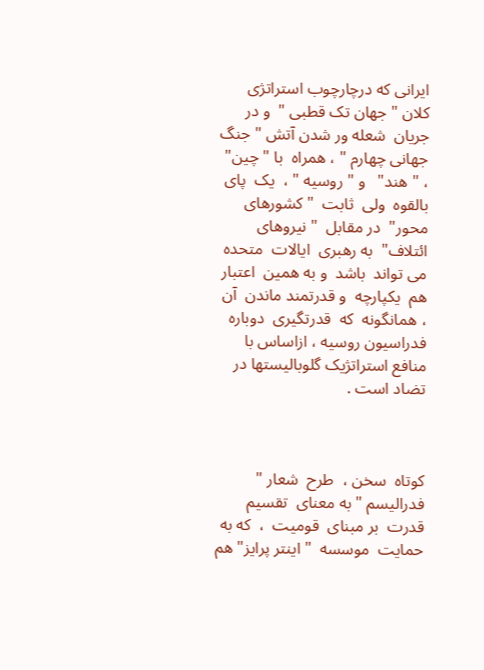ايرانی که درچارچوب استراتژی  کلان " جهان تک قطبی "  و در جريان  شعله ور شدن آتش " جنگ جهانی چهارم " ، همراه  با " چين" ، " هند"   و " روسيه " ،  يک  پای  بالقوه  ولی  ثابت  " کشورهای محور"  در مقابل  " نيروهای ائتلاف"  به رهبری  ايالات  متحده  می تواند  باشد  و به همين  اعتبار هم  يکپارچه  و قدرتمند ماندن  آن ، همانگونه  که  قدرتگيری  دوباره  فدراسيون روسيه ، ازاساس با منافع استراتژيک گلوباليستها در تضاد است .



کوتاه  سخن ،  طرح  شعار " فدراليسم " به معنای  تقسيم قدرت  بر مبنای  قوميت  ،  که به  حمايت  موسسه  " اينتر پرايز" هم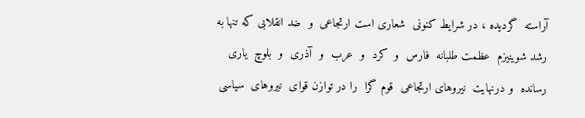آراسته  گرديده ، در شرايط کنونی  شعاری است ارتجاعی  و  ضد انقلابی که تنها به رشد شوينيزم  عظمت طلبانه  فارس  و  کرد  و  عرب  و  آذری  و  بلوچ  ياری  رسانده  و درنهايت  نيروهای ارتجاعی  قوم گرا  را در توازن قوای  نيروهای  سياسی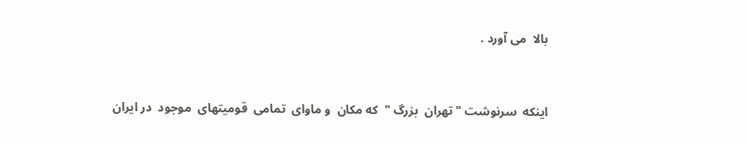بالا  می آورد .



اينکه  سرنوشت " تهران  بزرگ "  که مکان  و ماوای  تمامی  قوميتهای  موجود  در ايران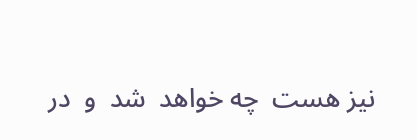نيز هست  چه خواهد  شد  و  در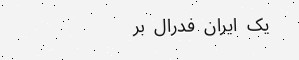يک  ايران  فدرال  بر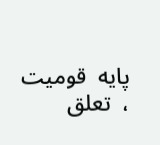پايه  قوميت  ،  تعلق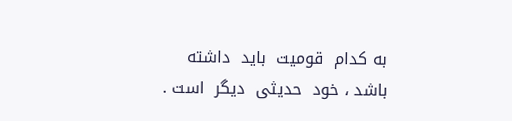به کدام  قوميت  بايد  داشته  باشد ، خود  حديثی  ديگر  است .